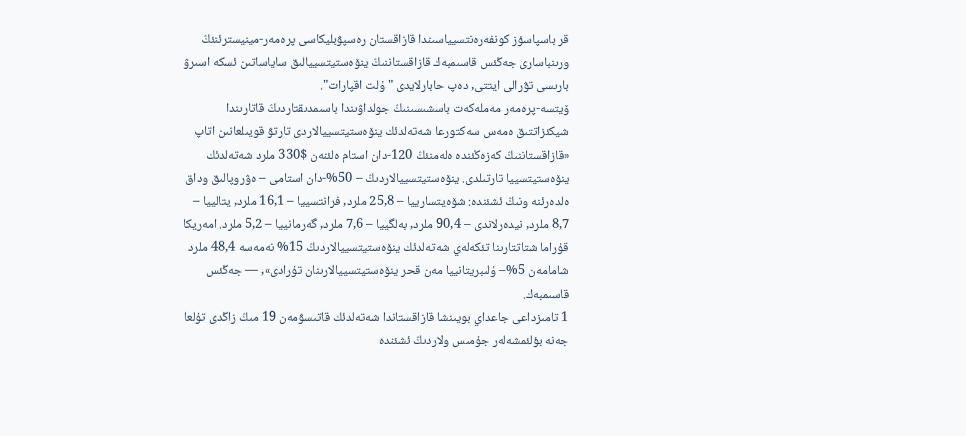قر باسپاسؤز كونفەرەنتسيياسىندا قازاقستان رەسپۋبليكاسى پرەمەر-مينيسترئنئڭ ورىنباسارى جەڭئس قاسىمبەك قازاقستاننىڭ ينۆەستيتسييالىق ساياساتىن ئسكە اسىرۋ بارىسى تۋرالى ايتتى, دەپ حابارلايدى "ۇلت اقپارات".
ۆيتسە-پرەمەر مەملەكەت باسشىسىنىڭ جولداۋىندا باسىمدىقتاردىڭ قاتارىندا شيكئزاتتىق ەمەس سەكتورعا شەتەلدئك ينۆەستيتسييالاردى تارتۋ قويىلعانىن اتاپ
«قازاقستاننىڭ كەزەڭئندە ەلەمنئڭ 120-دان استام ەلئنەن $330 ملرد شەتەلدئك ينۆەستيتسييا تارتىلدى. ينۆەستيتسييالاردىڭ – 50%-دان استامى – ەۋروپالىق وداق ەلدەرئنە ونىڭ ئشئندە: شۆەيتسارييا – 25,8 ملرد, فرانتسييا – 16,1 ملرد, يتالييا – 8,7 ملرد, نيدەرلاندى – 90,4 ملرد, بەلگييا – 7,6 ملرد, گەرمانييا – 5,2 ملرد. امەريكا قۇراما شتاتتارىنا تئكەلەي شەتەلدئك ينۆەستيتسييالاردىڭ 15% نەمەسە 48,4 ملرد شامامەن 5%– ۇلىبريتانييا مەن قحر ينۆەستيتسييالارىنان تۇرادى», — جەڭئس قاسىمبەك.
1 تامىزداعى جاعداي بويىنشا قازاقستاندا شەتەلدئك قاتىسۋمەن 19 مىڭ زاڭدى تۇلعا جەنە بؤلئمشەلەر جۇمىس ولاردىڭ ئشئندە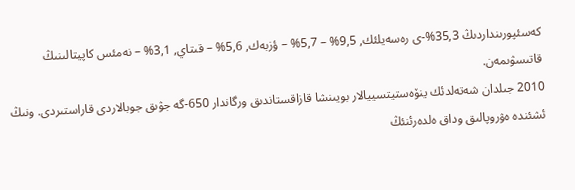كەسئپورىنداردىڭ 35,3%-ى رەسەيلئك, 9,5% – 5,7% – ؤزبەك, 5,6% – قىتاي, 3,1% – نەمئس كاپيتالىنىڭ قاتىسۋىمەن.
2010 جىلدان شەتەلدئك ينۆەستيتسييالار بويىنشا قازاقستاندىق ورگاندار 650-گە جۋىق جوبالاردى قاراستىردى. ونىڭ ئشئندە ەۋروپالىق وداق ەلدەرئنئڭ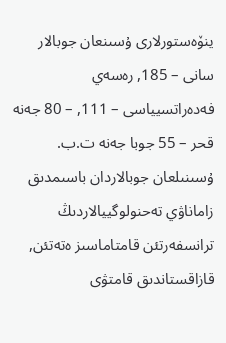ينۆەستورلارى ۇسىنعان جوبالار سانى – 185, رەسەي فەدەراتسيياسى – 111, – 80 جەنە قحر – 55 جوبا جەنە ت.ب. ۇسىنىلعان جوبالاردان باسىمدىق زاماناۋي تەحنولوگييالاردىڭ ترانسفەرتئن قامتاماسىز ەتەتئن, قازاقستاندىق قامتۋى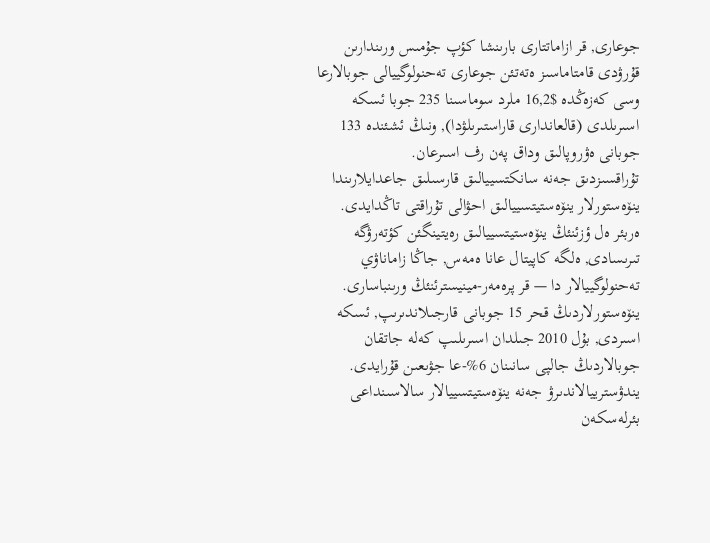جوعارى, قر ازاماتتارى بارىنشا كؤپ جۇمىس ورىندارىن قۇرۋدى قامتاماسىز ەتەتئن جوعارى تەحنولوگييالى جوبالارعا وسى كەزەڭدە $16,2 ملرد سوماسىنا 235 جوبا ئسكە اسىرىلدى (قالعاندارى قاراستىرىلۋدا), ونىڭ ئشئندە 133 جوبانى ەۋروپالىق وداق پەن رف اسىرعان.
تۇراقسىزدىق جەنە سانكتسييالىق قارسىلىق جاعدايلارىندا ينۆەستورلار ينۆەستيتسييالىق احۋالى تۇراقتى تاڭدايدى. ەربئر ەل ؤزئنئڭ ينۆەستيتسييالىق رەيتينگئن كؤتەرۋگە تىرىسادى, ەلگە كاپيتال عانا ەمەس, جاڭا زاماناۋي تەحنولوگييالار دا — قر پرەمەر-مينيسترئنئڭ ورىنباسارى.
ينۆەستورلاردىڭ قحر 15 جوبانى قارجىلاندىرىپ, ئسكە اسىردى, بۇل 2010 جىلدان اسىرىلىپ كەلە جاتقان جوبالاردىڭ جالپى سانىنان 6%-عا جۋىعىن قۇرايدى.
يندۋسترييالاندىرۋ جەنە ينۆەستيتسييالار سالاسىنداعى بئرلەسكەن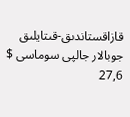قازاقستاندىق-قىتايلىق جوبالار جالپى سوماسى $ 27,6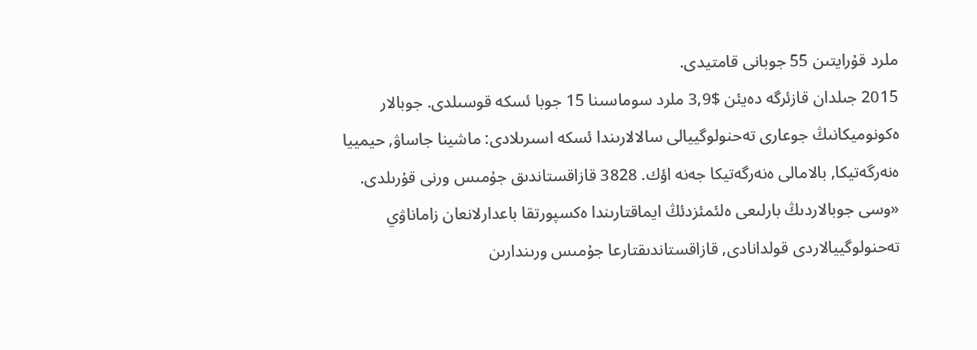ملرد قۇرايتىن 55 جوبانى قامتيدى.
2015 جىلدان قازئرگە دەيئن $3,9 ملرد سوماسىنا 15 جوبا ئسكە قوسىلدى. جوبالار ەكونوميكانىڭ جوعارى تەحنولوگييالى سالالارىندا ئسكە اسىرىلادى: ماشينا جاساۋ, حيمييا ەنەرگەتيكا, بالامالى ەنەرگەتيكا جەنە اؤك. 3828 قازاقستاندىق جۇمىس ورنى قۇرىلدى.
«وسى جوبالاردىڭ بارلىعى ەلئمئزدئڭ ايماقتارىندا ەكسپورتقا باعدارلانعان زاماناۋي تەحنولوگييالاردى قولدانادى, قازاقستاندىقتارعا جۇمىس ورىندارىن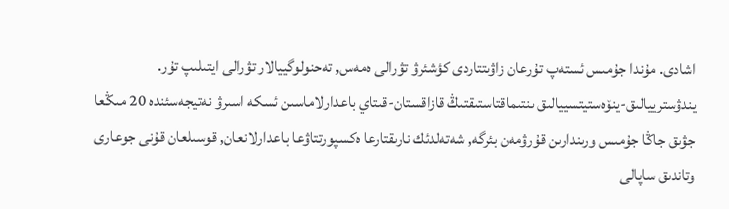اشادى. مۇندا جۇمىس ئستەپ تۇرعان زاۋىتتاردى كؤشئرۋ تۋرالى ەمەس, تەحنولوگييالار تۋرالى ايتىلىپ تۇر. يندۋسترييالىق-ينۆەستيتسييالىق ىنتىماقتاستىقتىڭ قازاقستان-قىتاي باعدارلاماسىن ئسكە اسىرۋ نەتيجەسئندە 20 مىڭعا جۋىق جاڭا جۇمىس ورىندارىن قۇرۋمەن بئرگە, شەتەلدئك نارىقتارعا ەكسپورتتاۋعا باعدارلانعان, قوسىلعان قۇنى جوعارى وتاندىق ساپالى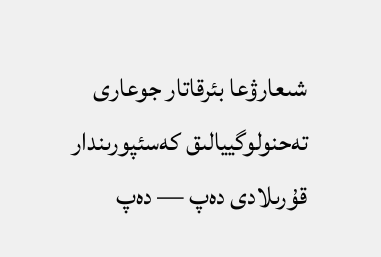شىعارۋعا بئرقاتار جوعارى تەحنولوگييالىق كەسئپورىندار قۇرىلادى دەپ — دەپ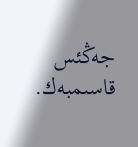جەڭئس قاسىمبەك.